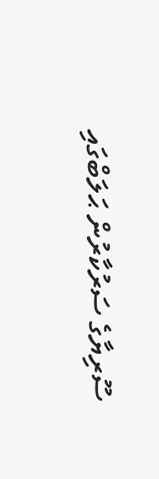ސޫރިޔާގެ ސަރުކާރުން ޙަލަބްގައި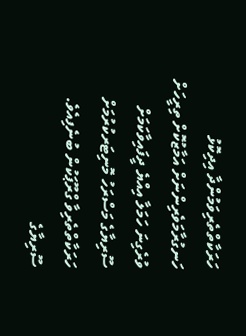ހަރަކާތްތެރިވަމުންދާ އިދިކޮޅު ހަނގުރާމަވެރިންނަށް އަމާޒުކޮށް ތިރީހަށް ވުރެގިނަ ހަމަލާ އިއްޔެ ދީފައިވާކަމަށް ސޫރިޔާގެ މަސްރަހު މޮނިޓަރކުރުމަށް ހަރަކާތްތެރިވާ ގްރޫޕަކުން ބުނެފިއެވެ.
ސޫރިޔާގެ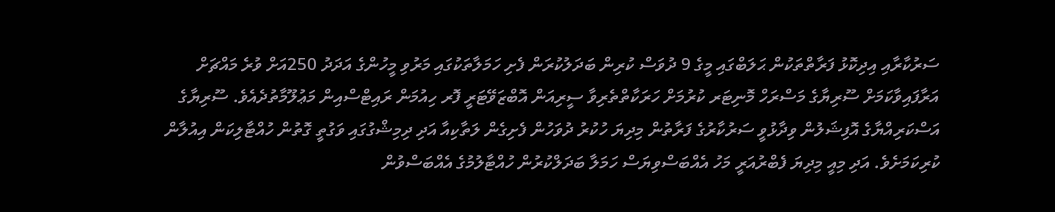ސަރުކާރާއި އިދިކޮޅު ފަރާތްތަކުން ޙަލަބްގައި މީގެ 9 ދުވަސް ކުރިން ބަދަލުކުރަން ފެށި ހަމަލާތަކުގައި މަރުވި މީހުންގެ އަދަދު 250އަށް ވުރެ މައްޗަށް އަރާފައިވާކަމަށް ސޫރިޔާގެ މަސްރަހް މޮނިޓަރ ކުރުމަށް ހަރަކާތްތެރިވާ ސީރިއަން އޮބްޒަވޭޓަރީ ފޮރ ހިއުމަން ރައިޓްސްއިން މަޢުލޫމާތުދެއެވެ. ސޫރިޔާގެ އަސްކަރިއްޔާގެ އޮފިޝަލުން ވިދާޅުވީ ސަރުކާރުގެ ފަރާތުން މިދިޔަ ހުކުރު ދުވަހުން ފެށިގެން ލަތާކިއާ އަދި ދިމިޝްގުގައި ވަގުތީ ގޮތުން ހުއްޓާލިކަން އިއުލާން ކުރިކަމަށެވެ. އަދި މިއީ މިދިޔަ ފެބްރުއަރީ މަހު އެއްބަސްވިޔަސް ހަމަލާ ބަދަލްކުރުން ހުއްޓާލުމުގެ އެއްބަސްވުން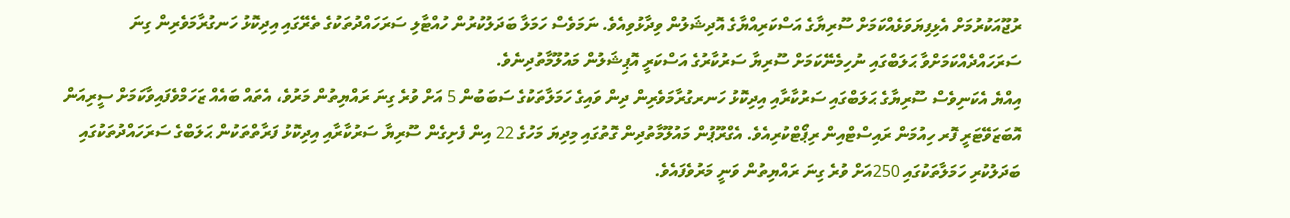ރުޖޫއަކުރުމަށް އެޅިފިޔަވަޅެއްކަމަށް ސޫރިޔާގެ އަސްކަރިއްޔާގެ އޮދިޝަލުން ވިދާޅުވިއެވެ. ނަމަވެސް ހަމަލާ ބަދަލުކުރުން ހުއްޓާލި ސަރަހައްދުތަކުގެ ތެރޭގައި އިދިކޮޅު ހަނގުރާމަވެރިން ގިނަ ސަރަހައްދެއްކަމަށްވާ ޙަލަބްގައި ނުހިމެނޭކަމަށް ސޫރިޔާ ސަރުކާރުގެ އަސްކަރީ އޮޕިޝަލުން މައުލޫމާތުދިނެވެ.
އިއްޔެ އެކަނިވެސް ސޫރިޔާގެ ޙަލަބްގައި ސަރުކާރާއި އިދިކޮޅު ހަނރގުރާމަވެރިން ދިން ވައިގެ ހަމަލާތަކުގެ ސަބަބުން 5 އަށް ވުރެ ގިނަ ރައްޔިތުން މަރުވެ، އެތައް ބައެއް ޒަހަމްވެފައިވާކަމަށް ސީރިއަން އޮބަޒަވޭޓަރީ ފޮރ ހިއުމަން ރައިސްޓްއިން ރިޕޯޓްކުރިއެވެ. އެގްރޫޕުން މައުލޫމާތުދިން ގޮތުގައި މިދިޔަ މަހުގެ 22 އިން ފެށިގެން ސޫރިޔާ ސަރުކާރާއި އިދިކޮޅު ފަރާތްތަކުން ޙަލަބްގެ ސަރަހައްދުތަކުގައި ބަދަލުކުރި ހަމަލާތަކުގައި 250އަށް ވުރެ ގިނަ ރައްޔިތުން ވަނީ މަރުވެފައެވެ.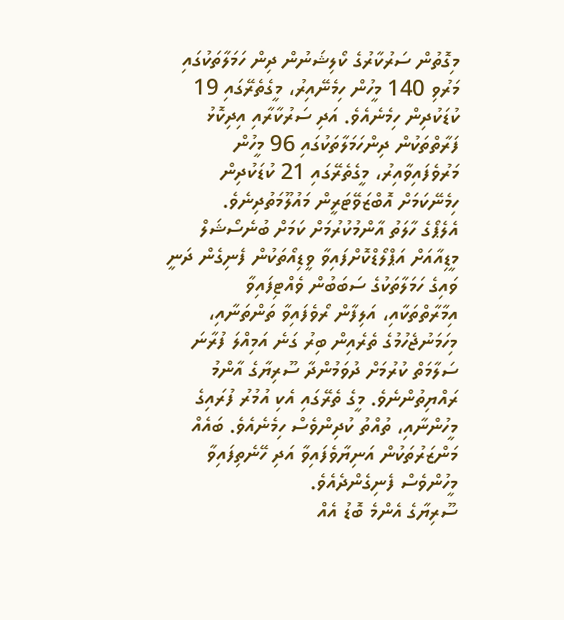މިގޮތުން ސަރުކާރުގެ ކޯލިޝަނުން ދިން ހަމަލާތަކުގައި މަރުވި 140 މީހުން ހިމެނޭއިރު، މީގެތެރޭގައި 19 ކުޑަކުދިން ހިމެނެއެވެ. އަދި ސަރުކާރާއި އިދިކޮޅު ފަރާތްތަކުން ދިންހަމަލާތަކުގައި 96 މީހުން މަރުވެފައިވާއިރު، މީގެތެރޭގައި 21 ކުޑަކުދިން ހިމެނޭކަމަށް އޮބްޒަވޭޓަރީން މައުލޫމަތުދިނެވެ.
އެލެޕޯގެ ހާލަތު އާންމުކުރުމަށް ކަމަށް ބުނެސޯޝަލް މީޑިއާއަށް އަޕްލޯޑްކޮށްފައިވާ ވީޑިއޯތަކުން ފެނިގެން ދަނީ ވައިގެ ހަމަލާތަކުގެ ސަބަބުން ވެއްޓިފައިވާ އިމާރާތްތަކާއި، އަލިފާން ރޯވެފައިވާ ތަންތަނާއި، މިހަމަނުޖެހުމުގެ ތެރެއިން ބިރު ގަނެ އަމިއްލަ ފުރާނަ ސަލާމަތް ކުރުމަށް ދުވަމުންދާ ސޫރިޔާގެ އާންމު ރައްޔިތުންނެވެ. މީގެ ތެރޭގައި އެކި އުމުރު ފުރައިގެ މީހުންނާއި، ތުއްތު ކުދިންވެސް ހިމެނެއެވެ. ބައެއް މަންޒަރުތަކުން އަނިޔާވެފައިވާ އަދި ހޭނެތިފައިވާ މީހުންވެސް ފެނިގެންދެއެވެ.
ސޫރިޔާގެ އެންމެ ބޮޑު އެއް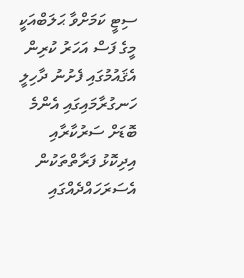ސިޓީ ކަމަށްވާ ޙަލަބްއަކީ މީގެ ފަސް އަހަރު ކުރިން އެޤައުމުގައި ފެށުނު ދާހިލީ ހަނގުރާމައިގައި އެންމެ ބޮޑަށް ސަރުކާރާއި އިދިކޮޅު ފަރާތްތަކުން އެސަރަހައްދެއްގައި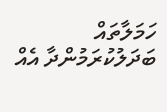ހަމަލާތައް ބަދަލުކުރަމުންދާ އެއް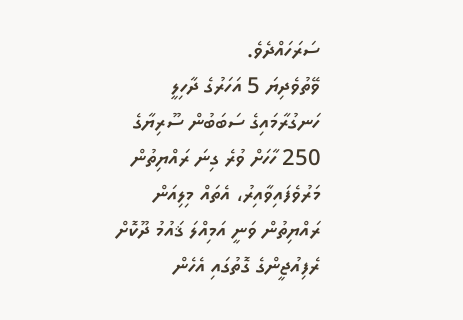ސަރަހައްދެވެ.
ވޭތުވެދިޔަ 5 އަހަރުގެ ދާހިލީ ހަނގުރާމައިގެ ސަބަބުން ސޫރިޔާގެ 250 ހާހަށް ވުރެ ގިނަ ރައްޔިތުން މަރުވެފައިވާއިރު، އެތައް މިލިއަން ރައްޔިތުން ވަނީ އަމިއްލަ ޤައުމު ދޫކޮށް ރެފިއުޖީންގެ ގޮތުގައި އެހެން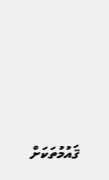ޤައުމުތަކަށް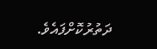ދަތުރުކޮށްފައެވެ.